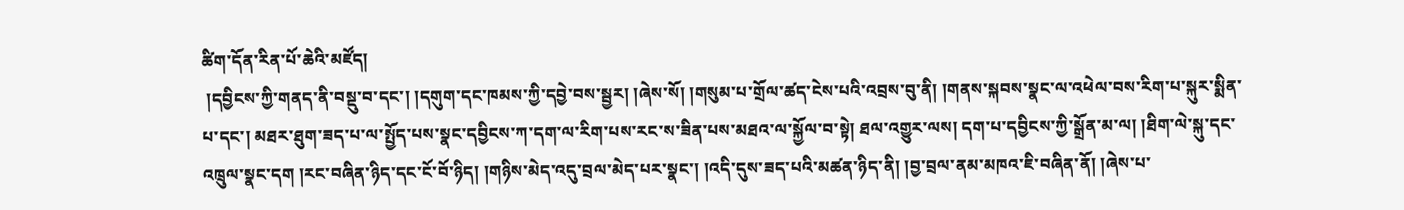ཚིག་དོན་རིན་པོ་ཆེའི་མཛོད།
 །དབྱིངས་ཀྱི་གནད་ནི་བསྡུ་བ་དང་། །དགུག་དང་ཁམས་ཀྱི་དབྱེ་བས་སྦྱར། །ཞེས་སོ། །གསུམ་པ་གྲོལ་ཚད་ངེས་པའི་འབྲས་བུ་ནི། །གནས་སྐབས་སྣང་ལ་འཕེལ་བས་རིག་པ་སྐུར་སྨིན་པ་དང་། མཐར་ཐུག་ཟད་པ་ལ་སྤྱོད་པས་སྣང་དབྱིངས་ཀ་དག་ལ་རིག་པས་རང་ས་ཟིན་པས་མཐའ་ལ་སྐྱོལ་བ་སྟེ། ཐལ་འགྱུར་ལས། དག་པ་དབྱིངས་ཀྱི་སྒྲོན་མ་ལ། །ཐིག་ལེ་སྐུ་དང་འཁྲུལ་སྣང་དག །རང་བཞིན་ཉིད་དང་ངོ་བོ་ཉིད། །གཉིས་མེད་འདུ་བྲལ་མེད་པར་སྣང་། །འདི་དུས་ཟད་པའི་མཚན་ཉིད་ནི། །བྱ་བྲལ་ནམ་མཁའ་ཇི་བཞིན་ནོ། །ཞེས་པ་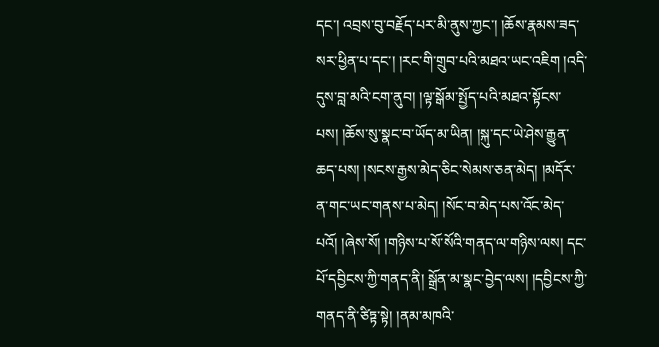དང་། འབྲས་བུ་བརྗོད་པར་མི་ནུས་ཀྱང་། །ཆོས་རྣམས་ཟད་སར་ཕྱིན་པ་དང་། །རང་གི་གྲུབ་པའི་མཐའ་ཡང་འཇིག །འདི་དུས་བླ་མའི་ངག་ནུབ། །ལྟ་སྒོམ་སྤྱོད་པའི་མཐའ་སྟོངས་པས། །ཆོས་སུ་སྣང་བ་ཡོད་མ་ཡིན། །སྐུ་དང་ཡེ་ཤེས་རྒྱུན་ཆད་པས། །སངས་རྒྱས་མེད་ཅིང་སེམས་ཅན་མེད། །མདོར་ན་གང་ཡང་གནས་པ་མེད། །སོང་བ་མེད་པས་འོང་མེད་པའོ། །ཞེས་སོ། །གཉིས་པ་སོ་སོའི་གནད་ལ་གཉིས་ལས། དང་པོ་དབྱིངས་ཀྱི་གནད་ནི། སྒྲོན་མ་སྣང་བྱེད་ལས། །དབྱིངས་ཀྱི་གནད་ནི་ཙིཏྟ་སྟེ། །ནམ་མཁའི་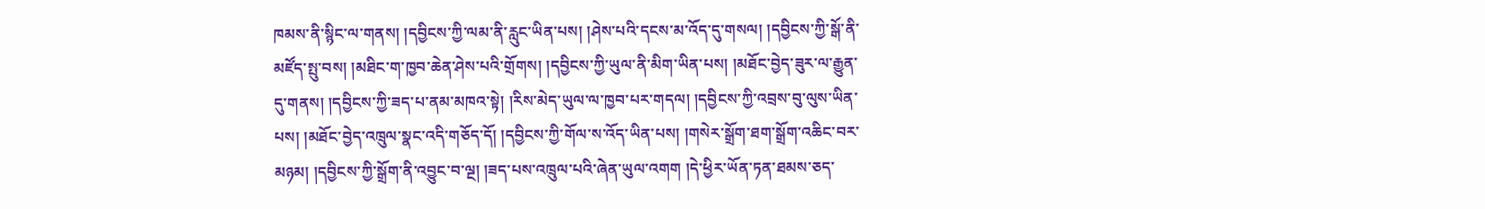ཁམས་ནི་སྙིང་ལ་གནས། །དབྱིངས་ཀྱི་ལམ་ནི་རླུང་ཡིན་པས། །ཤེས་པའི་དངས་མ་འོད་དུ་གསལ། །དབྱིངས་ཀྱི་སྒོ་ནི་མཛོད་སྤུ་བས། །མཐིང་ག་ཁྱབ་ཆེན་ཤེས་པའི་གྲོགས། །དབྱིངས་ཀྱི་ཡུལ་ནི་མིག་ཡིན་པས། །མཐོང་བྱེད་ཟུར་ལ་རྒྱུན་དུ་གནས། །དབྱིངས་ཀྱི་ཟད་པ་ནམ་མཁའ་སྟེ། །རིས་མེད་ཡུལ་ལ་ཁྱབ་པར་གདལ། །དབྱིངས་ཀྱི་འབྲས་བུ་ལུས་ཡིན་པས། །མཐོང་བྱེད་འཁྲུལ་སྣང་འདི་གཅོད་དོ། །དབྱིངས་ཀྱི་གོལ་ས་འོད་ཡིན་པས། །གསེར་སྒྲོག་ཐག་སྒྲོག་འཆིང་བར་མཉམ། །དབྱིངས་ཀྱི་སྒྲོག་ནི་འབྱུང་བ་ལྔ། །ཟད་པས་འཁྲུལ་པའི་ཞེན་ཡུལ་འགག །དེ་ཕྱིར་ཡོན་ཏན་ཐམས་ཅད་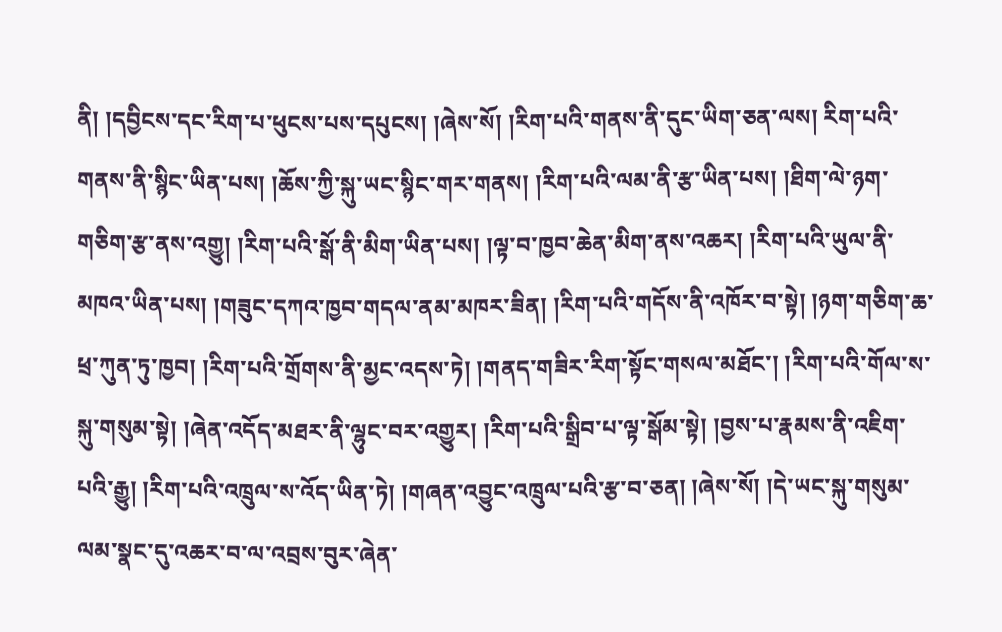ནི། །དབྱིངས་དང་རིག་པ་ཕུངས་པས་དཔུངས། །ཞེས་སོ། །རིག་པའི་གནས་ནི་དུང་ཡིག་ཅན་ལས། རིག་པའི་གནས་ནི་སྙིང་ཡིན་པས། །ཆོས་ཀྱི་སྐུ་ཡང་སྙིང་གར་གནས། །རིག་པའི་ལམ་ནི་རྩ་ཡིན་པས། །ཐིག་ལེ་ཉག་གཅིག་རྩ་ནས་འགྱུ། །རིག་པའི་སྒོ་ནི་མིག་ཡིན་པས། །ལྟ་བ་ཁྱབ་ཆེན་མིག་ནས་འཆར། །རིག་པའི་ཡུལ་ནི་མཁའ་ཡིན་པས། །གཟུང་དཀའ་ཁྱབ་གདལ་ནམ་མཁར་ཟིན། །རིག་པའི་གདོས་ནི་འཁོར་བ་སྟེ། །ཉག་གཅིག་ཆ་ཕྲ་ཀུན་ཏུ་ཁྱབ། །རིག་པའི་གྲོགས་ནི་མྱང་འདས་ཏེ། །གནད་གཟིར་རིག་སྟོང་གསལ་མཐོང་། །རིག་པའི་གོལ་ས་སྐུ་གསུམ་སྟེ། །ཞེན་འདོད་མཐར་ནི་ལྷུང་བར་འགྱུར། །རིག་པའི་སྒྲིབ་པ་ལྟ་སྒོམ་སྟེ། །བྱས་པ་རྣམས་ནི་འཇིག་པའི་རྒྱུ། །རིག་པའི་འཁྲུལ་ས་འོད་ཡིན་ཏེ། །གཞན་འབྱུང་འཁྲུལ་པའི་རྩ་བ་ཅན། །ཞེས་སོ། །དེ་ཡང་སྐུ་གསུམ་ལམ་སྣང་དུ་འཆར་བ་ལ་འབྲས་བུར་ཞེན་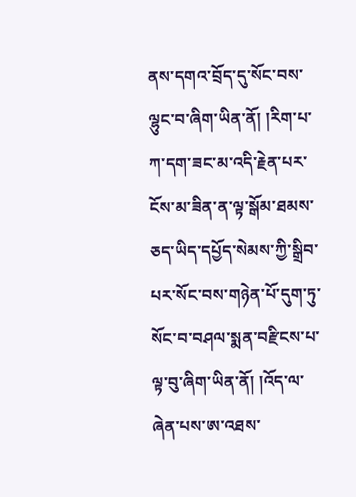ནས་དགའ་བྲོད་དུ་སོང་བས་ལྷུང་བ་ཞིག་ཡིན་ནོ། །རིག་པ་ཀ་དག་ཟང་མ་འདི་རྗེན་པར་ངོས་མ་ཟིན་ན་ལྟ་སྒོམ་ཐམས་ཅད་ཡིད་དཔྱོད་སེམས་ཀྱི་སྒྲིབ་པར་སོང་བས་གཉེན་པོ་དུག་ཏུ་སོང་བ་བཤལ་སྨན་བརྫིངས་པ་ལྟ་བུ་ཞིག་ཡིན་ནོ། །འོད་ལ་ཞེན་པས་ཨ་འཐས་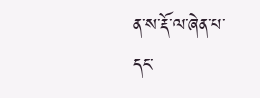ན་ས་རྡོ་ལ་ཞེན་པ་དང་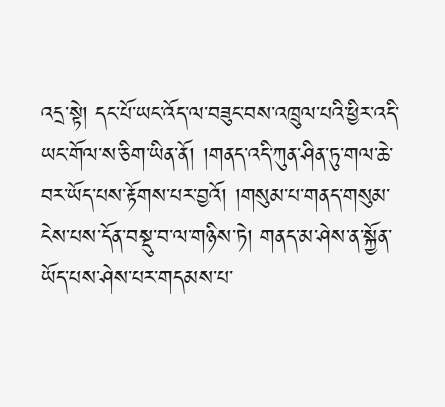འདྲ་སྟེ། དང་པོ་ཡང་འོད་ལ་བཟུང་བས་འཁྲུལ་པའི་ཕྱིར་འདི་ཡང་གོལ་ས་ཅིག་ཡིན་ནོ། །གནད་འདི་ཀུན་ཤིན་ཏུ་གལ་ཆེ་བར་ཡོད་པས་རྟོགས་པར་བྱའོ། །གསུམ་པ་གནད་གསུམ་ངེས་པས་དོན་བསྡུ་བ་ལ་གཉིས་ཏེ། གནད་མ་ཤེས་ན་སྐྱོན་ཡོད་པས་ཤེས་པར་གདམས་པ་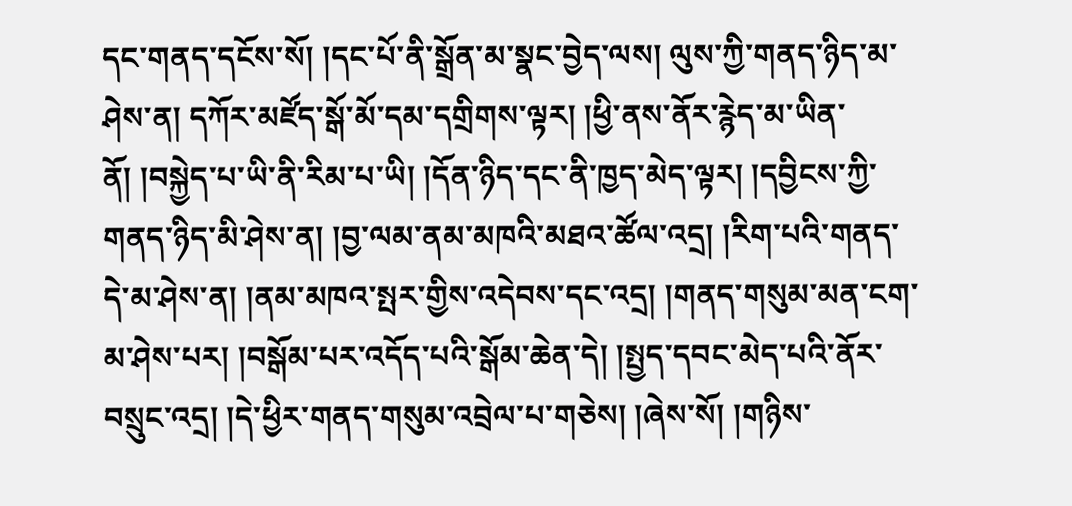དང་གནད་དངོས་སོ། །དང་པོ་ནི་སྒྲོན་མ་སྣང་བྱེད་ལས། ལུས་ཀྱི་གནད་ཉིད་མ་ཤེས་ན། དཀོར་མཛོད་སྒོ་མོ་དམ་དགྲིགས་ལྟར། །ཕྱི་ནས་ནོར་རྙེད་མ་ཡིན་ནོ། །བསྐྱེད་པ་ཡི་ནི་རིམ་པ་ཡི། །དོན་ཉིད་དང་ནི་ཁྱད་མེད་ལྟར། །དབྱིངས་ཀྱི་གནད་ཉིད་མི་ཤེས་ན། །བྱ་ལམ་ནམ་མཁའི་མཐའ་ཚོལ་འདྲ། །རིག་པའི་གནད་དེ་མ་ཤེས་ན། །ནམ་མཁའ་སྤར་གྱིས་འདེབས་དང་འདྲ། །གནད་གསུམ་མན་ངག་མ་ཤེས་པར། །བསྒོམ་པར་འདོད་པའི་སྒོམ་ཆེན་དེ། །སྤྱད་དབང་མེད་པའི་ནོར་བསྲུང་འདྲ། །དེ་ཕྱིར་གནད་གསུམ་འབྲེལ་པ་གཅེས། །ཞེས་སོ། །གཉིས་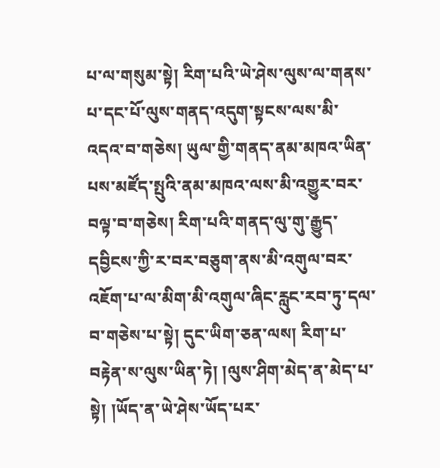པ་ལ་གསུམ་སྟེ། རིག་པའི་ཡེ་ཤེས་ལུས་ལ་གནས་པ་དང་པོ་ལུས་གནད་འདུག་སྟངས་ལས་མི་འདའ་བ་གཅེས། ཡུལ་གྱི་གནད་ནམ་མཁའ་ཡིན་པས་མཛོད་སྤུའི་ནམ་མཁའ་ལས་མི་འགྱུར་བར་བལྟ་བ་གཅེས། རིག་པའི་གནད་ལུ་གུ་རྒྱུད་དབྱིངས་ཀྱི་ར་བར་བཅུག་ནས་མི་འགུལ་བར་འཇོག་པ་ལ་མིག་མི་འགུལ་ཞིང་རླུང་རབ་ཏུ་དལ་བ་གཅེས་པ་སྟེ། དུང་ཡིག་ཅན་ལས། རིག་པ་བརྟེན་ས་ལུས་ཡིན་ཏེ། །ལུས་ཤིག་མེད་ན་མེད་པ་སྟེ། །ཡོད་ན་ཡེ་ཤེས་ཡོད་པར་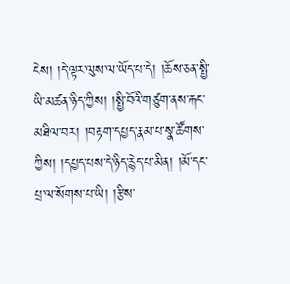ངེས། །དེ་ལྟར་ལུས་ལ་ཡོད་པ་དེ། །ཆོས་ཅན་སྤྱི་ཡི་མཚན་ཉིད་ཀྱིས། །སྤྱི་བོའི་གཙུག་ནས་རྐང་མཐིལ་བར། །བརྟག་དཔྱད་རྣམ་པ་སྣ་ཚོགས་ཀྱིས། །དཔྱད་པས་དེ་ཉིད་རྙེད་པ་མིན། །མོ་དང་པྲ་ལ་སོགས་པ་ཡི། །རྩིས་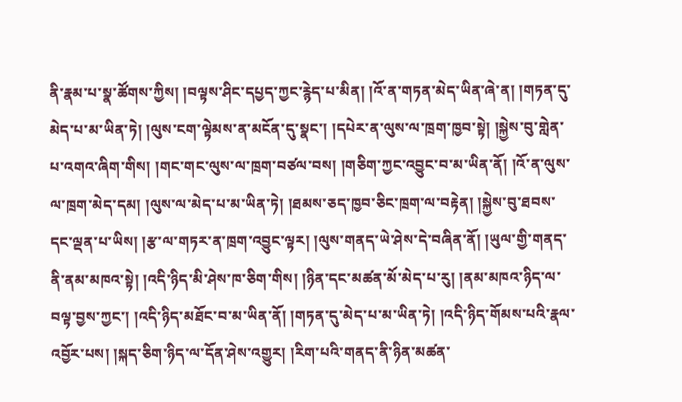ནི་རྣམ་པ་སྣ་ཚོགས་ཀྱིས། །བལྟས་ཤིང་དཔྱད་ཀྱང་རྙེད་པ་མིན། །འོ་ན་གཏན་མེད་ཡིན་ཞེ་ན། །གཏན་དུ་མེད་པ་མ་ཡིན་ཏེ། །ལུས་ངག་ལྟེམས་ན་མངོན་དུ་སྣང་། །དཔེར་ན་ལུས་ལ་ཁྲག་ཁྱབ་སྟེ། །སྐྱེས་བུ་གླེན་པ་འགའ་ཞིག་གིས། །གང་གང་ལུས་ལ་ཁྲག་བཙལ་བས། །གཅིག་ཀྱང་འབྱུང་བ་མ་ཡིན་ནོ། །འོ་ན་ལུས་ལ་ཁྲག་མེད་དམ། །ལུས་ལ་མེད་པ་མ་ཡིན་ཏེ། །ཐམས་ཅད་ཁྱབ་ཅིང་ཁྲག་ལ་བརྟེན། །སྐྱེས་བུ་ཐབས་དང་ལྡན་པ་ཡིས། །རྩ་ལ་གཏར་ན་ཁྲག་འབྱུང་ལྟར། །ལུས་གནད་ཡེ་ཤེས་དེ་བཞིན་ནོ། །ཡུལ་གྱི་གནད་ནི་ནམ་མཁའ་སྟེ། །འདི་ཉིད་མི་ཤེས་ཁ་ཅིག་གིས། །ཉིན་དང་མཚན་མོ་མེད་པ་རུ། །ནམ་མཁའ་ཉིད་ལ་བལྟ་བྱས་ཀྱང་། །འདི་ཉིད་མཐོང་བ་མ་ཡིན་ནོ། །གཏན་དུ་མེད་པ་མ་ཡིན་ཏེ། །འདི་ཉིད་གོམས་པའི་རྣལ་འབྱོར་པས། །སྐད་ཅིག་ཉིད་ལ་དོན་ཤེས་འགྱུར། །རིག་པའི་གནད་ནི་ཉིན་མཚན་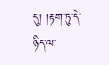དུ། །རྟག་ཏུ་དེ་ཉིད་ལ་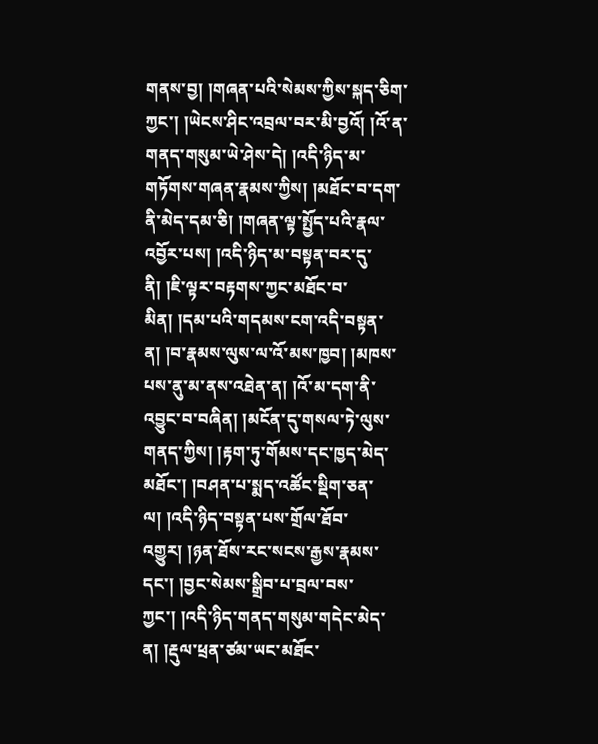གནས་བྱ། །གཞན་པའི་སེམས་ཀྱིས་སྐད་ཅིག་ཀྱང་། །ཡེངས་ཤིང་འབྲལ་བར་མི་བྱའོ། །འོ་ན་གནད་གསུམ་ཡེ་ཤེས་དེ། །འདི་ཉིད་མ་གཏོགས་གཞན་རྣམས་ཀྱིས། །མཐོང་བ་དག་ནི་མེད་དམ་ཅི། །གཞན་ལྟ་སྤྱོད་པའི་རྣལ་འབྱོར་པས། །འདི་ཉིད་མ་བསྟན་བར་དུ་ནི། །ཇི་ལྟར་བརྟགས་ཀྱང་མཐོང་བ་མིན། །དམ་པའི་གདམས་ངག་འདི་བསྟན་ན། །བ་རྣམས་ལུས་ལ་འོ་མས་ཁྱབ། །མཁས་པས་ནུ་མ་ནས་འཐེན་ན། །འོ་མ་དག་ནི་འབྱུང་བ་བཞིན། །མངོན་དུ་གསལ་ཏེ་ལུས་གནད་ཀྱིས། །རྟག་ཏུ་གོམས་དང་ཁྱད་མེད་མཐོང་། །བཤན་པ་སྨད་འཚོང་སྡིག་ཅན་ལ། །འདི་ཉིད་བསྟན་པས་གྲོལ་ཐོབ་འགྱུར། །ཉན་ཐོས་རང་སངས་རྒྱས་རྣམས་དང་། །བྱང་སེམས་སྒྲིབ་པ་བྲལ་བས་ཀྱང་། །འདི་ཉིད་གནད་གསུམ་གདེང་མེད་ན། །རྡུལ་ཕྲན་ཙམ་ཡང་མཐོང་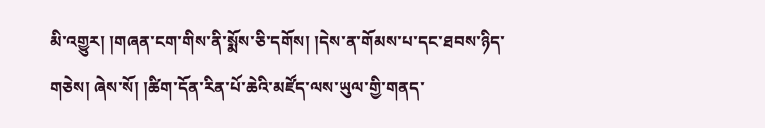མི་འགྱུར། །གཞན་ངག་གིས་ནི་སྨོས་ཅི་དགོས། །དེས་ན་གོམས་པ་དང་ཐབས་ཉིད་གཅེས། ཞེས་སོ། །ཚིག་དོན་རིན་པོ་ཆེའི་མཛོད་ལས་ཡུལ་གྱི་གནད་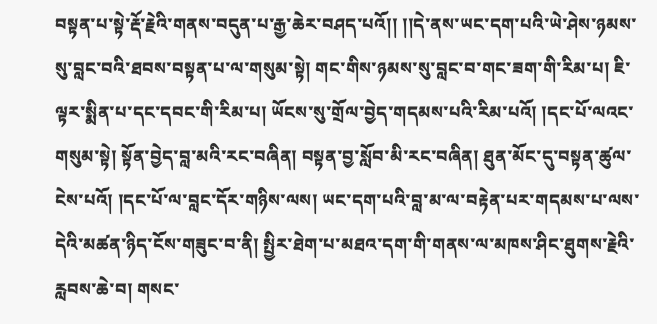བསྟན་པ་སྟེ་རྡོ་རྗེའི་གནས་བདུན་པ་རྒྱ་ཆེར་བཤད་པའོ།། །།དེ་ནས་ཡང་དག་པའི་ཡེ་ཤེས་ཉམས་སུ་བླང་བའི་ཐབས་བསྟན་པ་ལ་གསུམ་སྟེ། གང་གིས་ཉམས་སུ་བླང་བ་གང་ཟག་གི་རིམ་པ། ཇི་ལྟར་སྨིན་པ་དང་དབང་གི་རིམ་པ། ཡོངས་སུ་གྲོལ་བྱེད་གདམས་པའི་རིམ་པའོ། །དང་པོ་ལའང་གསུམ་སྟེ། སྟོན་བྱེད་བླ་མའི་རང་བཞིན། བསྟན་བྱ་སློབ་མི་རང་བཞིན། ཐུན་མོང་དུ་བསྟན་ཚུལ་ངེས་པའོ། །དང་པོ་ལ་བླང་དོར་གཉིས་ལས། ཡང་དག་པའི་བླ་མ་ལ་བརྟེན་པར་གདམས་པ་ལས་དེའི་མཚན་ཉིད་ངོས་གཟུང་བ་ནི། སྤྱིར་ཐེག་པ་མཐའ་དག་གི་གནས་ལ་མཁས་ཤིང་ཐུགས་རྗེའི་རླབས་ཆེ་བ། གསང་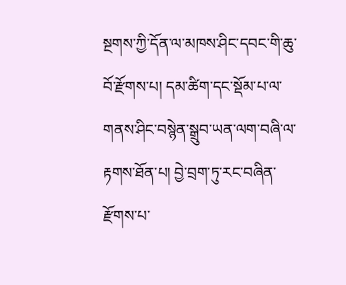སྔགས་ཀྱི་དོན་ལ་མཁས་ཤིང་དབང་གི་ཆུ་བོ་རྫོགས་པ། དམ་ཚིག་དང་སྡོམ་པ་ལ་གནས་ཤིང་བསྙེན་སྒྲུབ་ཡན་ལག་བཞི་ལ་རྟགས་ཐོན་པ། བྱེ་བྲག་ཏུ་རང་བཞིན་རྫོགས་པ་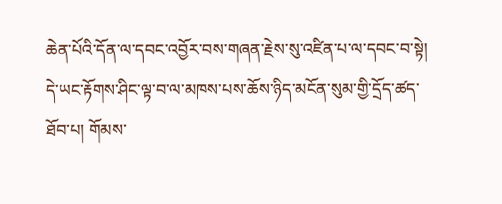ཆེན་པོའི་དོན་ལ་དབང་འབྱོར་བས་གཞན་རྗེས་སུ་འཛིན་པ་ལ་དབང་བ་སྟེ། དེ་ཡང་རྟོགས་ཤིང་ལྟ་བ་ལ་མཁས་པས་ཆོས་ཉིད་མངོན་སུམ་གྱི་དྲོད་ཚད་ཐོབ་པ། གོམས་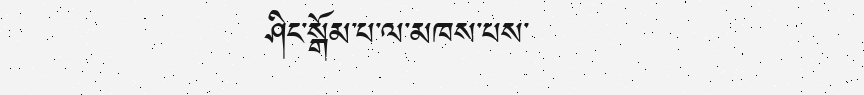ཤིང་སྒོམ་པ་ལ་མཁས་པས་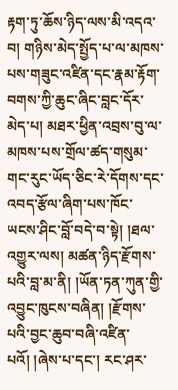རྟག་ཏུ་ཆོས་ཉིད་ལས་མི་འདའ་བ། གཉིས་མེད་སྤྱོད་པ་ལ་མཁས་པས་གཟུང་འཛིན་དང་རྣམ་རྟོག་བགས་ཀྱི་ཆུང་ཞིང་བླང་དོར་མེད་པ། མཐར་ཕྱིན་འབྲས་བུ་ལ་མཁས་པས་གྲོལ་ཚད་གསུམ་གང་རུང་ཡོད་ཅིང་རེ་དོགས་དང་འབད་རྩོལ་ཞིག་པས་ཁོང་ཡངས་ཤིང་བློ་བདེ་བ་སྟེ། །ཐལ་འགྱུར་ལས། མཚན་ཉིད་རྫོགས་པའི་བླ་མ་ནི། །ཡོན་ཏན་ཀུན་གྱི་འབྱུང་ཁུངས་བཞིན། །རྫོགས་པའི་བྱང་ཆུབ་བཞི་འཛིན་པའོ། །ཞེས་པ་དང་། རང་ཤར་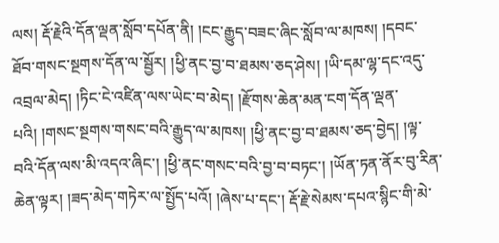ལས། རྡོ་རྗེའི་དོན་ལྡན་སློབ་དཔོན་ནི། །ངང་རྒྱུད་བཟང་ཞིང་སློབ་ལ་མཁས། །དབང་ཐོབ་གསང་སྔགས་དོན་ལ་སྦྱོར། །ཕྱི་ནང་བྱ་བ་ཐམས་ཅད་ཤེས། །ཡི་དམ་ལྷ་དང་འདུ་འབྲལ་མེད། །ཏིང་ངེ་འཛིན་ལས་ཡེང་བ་མེད། །རྫོགས་ཆེན་མན་ངག་དོན་ལྡན་པའི། །གསང་སྔགས་གསང་བའི་རྒྱུད་ལ་མཁས། །ཕྱི་ནང་བྱ་བ་ཐམས་ཅད་བྱེད། །ལྟ་བའི་དོན་ལས་མི་འདའ་ཞིང་། །ཕྱི་ནང་གསང་བའི་བྱ་བ་བཏང་། །ཡོན་ཏན་ནོར་བུ་རིན་ཆེན་ལྟར། །ཟད་མེད་གཏེར་ལ་སྤྱོད་པའོ། །ཞེས་པ་དང་། རྡོ་རྗེ་སེམས་དཔའ་སྙིང་གི་མེ་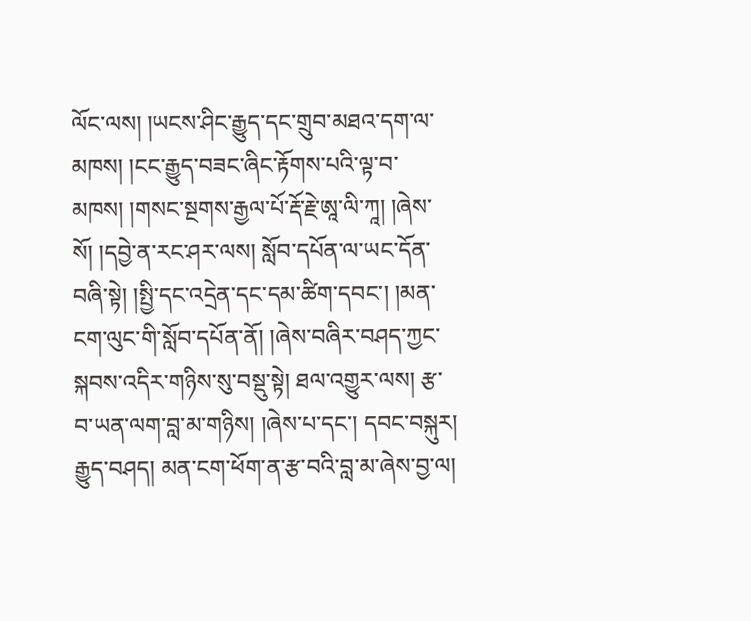ལོང་ལས། །ཡངས་ཤིང་རྒྱུད་དང་གྲུབ་མཐའ་དག་ལ་མཁས། །ངང་རྒྱུད་བཟང་ཞིང་རྟོགས་པའི་ལྟ་བ་མཁས། །གསང་སྔགས་རྒྱལ་པོ་རྡོ་རྗེ་ཨཱ་ལི་ཀཱ། །ཞེས་སོ། །དབྱེ་ན་རང་ཤར་ལས། སློབ་དཔོན་ལ་ཡང་དོན་བཞི་སྟེ། །སྤྱི་དང་འདྲེན་དང་དམ་ཚིག་དབང་། །མན་ངག་ལུང་གི་སློབ་དཔོན་ནོ། །ཞེས་བཞིར་བཤད་ཀྱང་སྐབས་འདིར་གཉིས་སུ་བསྡུ་སྟེ། ཐལ་འགྱུར་ལས། རྩ་བ་ཡན་ལག་བླ་མ་གཉིས། །ཞེས་པ་དང་། དབང་བསྐུར། རྒྱུད་བཤད། མན་ངག་ཕོག་ན་རྩ་བའི་བླ་མ་ཞེས་བྱ་ལ།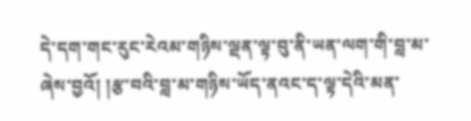དེ་དག་གང་རུང་རེའམ་གཉིས་ལྡན་ལྟ་བུ་ནི་ཡན་ལག་གི་བླ་མ་ཞེས་བྱའོ། །རྩ་བའི་བླ་མ་གཉིས་ཡོད་ནའང་ད་ལྟ་དེའི་མན་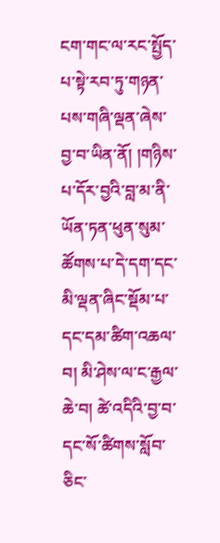ངག་གང་ལ་རང་སྤྱོད་པ་སྟེ་རབ་ཏུ་གཉན་པས་གཞི་ལྡན་ཞེས་བྱ་བ་ཡིན་ནོ། །གཉིས་པ་དོར་བྱའི་བླ་མ་ནི་ཡོན་ཏན་ཕུན་སུམ་ཚོགས་པ་དེ་དག་དང་མི་ལྡན་ཞིང་སྡོམ་པ་དང་དམ་ཚིག་འཆལ་བ། མི་ཤེས་ལ་ང་རྒྱལ་ཆེ་བ། ཚེ་འདིའི་བྱ་བ་དང་སོ་ཚིགས་སློབ་ཅིང་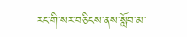རང་གི་སར་བཅིངས་ནས་སློབ་མ་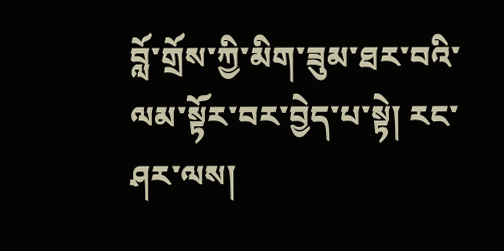བློ་གྲོས་ཀྱི་མིག་ཟུམ་ཐར་བའི་ལམ་སྟོར་བར་བྱེད་པ་སྟེ། རང་ཤར་ལས།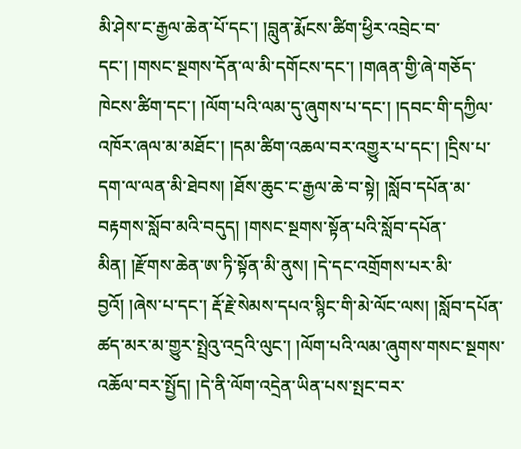མི་ཤེས་ང་རྒྱལ་ཆེན་པོ་དང་། །བླུན་རྨོངས་ཚིག་ཕྱིར་འབྲེང་བ་དང་། །གསང་སྔགས་དོན་ལ་མི་དགོངས་དང་། །གཞན་གྱི་ཞེ་གཅོད་ཁེངས་ཚིག་དང་། །ལོག་པའི་ལམ་དུ་ཞུགས་པ་དང་། །དབང་གི་དཀྱིལ་འཁོར་ཞལ་མ་མཐོང་། །དམ་ཚིག་འཆལ་བར་འགྱུར་པ་དང་། །དྲིས་པ་དག་ལ་ལན་མི་ཐེབས། །ཐོས་ཆུང་ང་རྒྱལ་ཆེ་བ་སྟེ། །སློབ་དཔོན་མ་བརྟགས་སློབ་མའི་བདུད། །གསང་སྔགས་སྟོན་པའི་སློབ་དཔོན་མིན། །རྫོགས་ཆེན་ཨ་ཏི་སྟོན་མི་ནུས། །དེ་དང་འགྲོགས་པར་མི་བྱའོ། །ཞེས་པ་དང་། རྡོ་རྗེ་སེམས་དཔའ་སྙིང་གི་མེ་ལོང་ལས། །སློབ་དཔོན་ཚད་མར་མ་གྱུར་སྤྲེའུ་འདྲའི་ལུང་། །ལོག་པའི་ལམ་ཞུགས་གསང་སྔགས་འཆོལ་བར་སྤྱོད། །དེ་ནི་ལོག་འདྲེན་ཡིན་པས་སྤང་བར་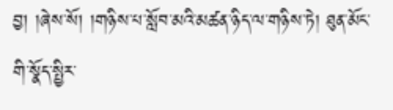བྱ། །ཞེས་སོ། །གཉིས་པ་སློབ་མའི་མཚན་ཉིད་ལ་གཉིས་ཏེ། ཐུན་མོང་གི་སྣོད་སྤྱིར་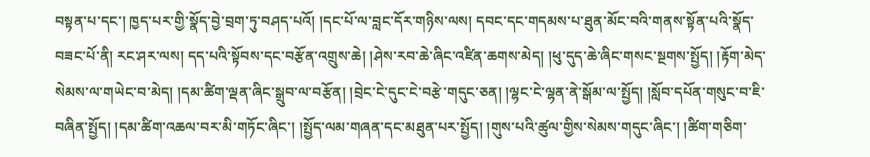བསྟན་པ་དང་། ཁྱད་པར་གྱི་སྣོད་བྱེ་བྲག་ཏུ་བཤད་པའོ། །དང་པོ་ལ་བླང་དོར་གཉིས་ལས། དབང་དང་གདམས་པ་ཐུན་མོང་བའི་གནས་སྟོན་པའི་སྣོད་བཟང་པོ་ནི། རང་ཤར་ལས། དད་པའི་སྟོབས་དང་བརྩོན་འགྲུས་ཆེ། །ཤེས་རབ་ཆེ་ཞིང་འཛིན་ཆགས་མེད། །ཕུ་དུད་ཆེ་ཞིང་གསང་སྔགས་སྤྱོད། །རྟོག་མེད་སེམས་ལ་གཡེང་བ་མེད། །དམ་ཚིག་ལྡན་ཞིང་སྒྲུབ་ལ་བརྩོན། །བྲེང་ངེ་དུང་ངེ་བརྩེ་གདུང་ཅན། །ལྷང་ངེ་ལྷན་ནེ་སྒོམ་ལ་སྤྱོད། །སློབ་དཔོན་གསུང་བ་ཇི་བཞིན་སྤྱོད། །དམ་ཚིག་འཆལ་བར་མི་གཏོང་ཞིང་། །སྤྱོད་ལམ་གཞན་དང་མཐུན་པར་སྤྱོད། །གུས་པའི་ཚུལ་གྱིས་སེམས་གདུང་ཞིང་། །ཚིག་གཅིག་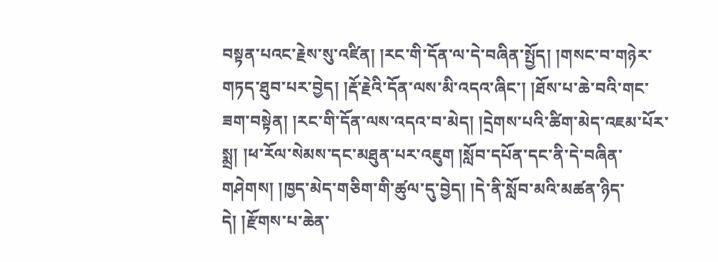བསྟན་པའང་རྗེས་སུ་འཛིན། །རང་གི་དོན་ལ་དེ་བཞིན་སྤྱོད། །གསང་བ་གཉེར་གཏད་ཐུབ་པར་བྱེད། །རྡོ་རྗེའི་དོན་ལས་མི་འདའ་ཞིང་། །ཐོས་པ་ཆེ་བའི་གང་ཟག་བསྟེན། །རང་གི་དོན་ལས་འདའ་བ་མེད། །དྲེགས་པའི་ཚིག་མེད་འཇམ་པོར་སྨྲ། །ཕ་རོལ་སེམས་དང་མཐུན་པར་འཇུག །སློབ་དཔོན་དང་ནི་དེ་བཞིན་གཤེགས། །ཁྱད་མེད་གཅིག་གི་ཚུལ་དུ་བྱེད། །དེ་ནི་སློབ་མའི་མཚན་ཉིད་དེ། །རྫོགས་པ་ཆེན་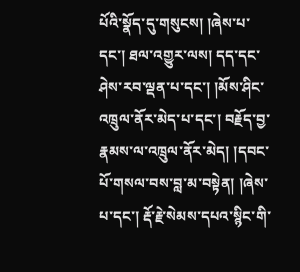པོའི་སྣོད་དུ་གསུངས། །ཞེས་པ་དང་། ཐལ་འགྱུར་ལས། དད་དང་ཤེས་རབ་ལྡན་པ་དང་། །མོས་ཤིང་འཁྲུལ་ནོར་མེད་པ་དང་། བརྗོད་བྱ་རྣམས་ལ་འཁྲུལ་ནོར་མེད། །དབང་པོ་གསལ་བས་བླ་མ་བསྟེན། །ཞེས་པ་དང་། རྡོ་རྗེ་སེམས་དཔའ་སྙིང་གི་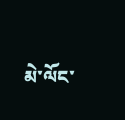མེ་ལོང་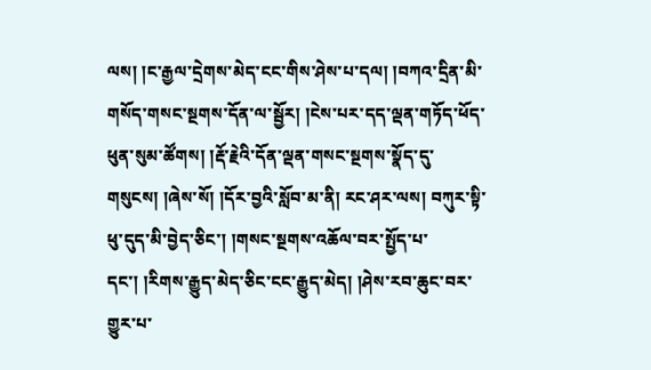ལས། །ང་རྒྱལ་དྲེགས་མེད་ངང་གིས་ཤེས་པ་དལ། །བཀའ་དྲིན་མི་གསོད་གསང་སྔགས་དོན་ལ་སྦྱོར། །ངེས་པར་དད་ལྡན་གཏོད་ཕོད་ཕུན་སུམ་ཚོགས། །རྡོ་རྗེའི་དོན་ལྡན་གསང་སྔགས་སྣོད་དུ་གསུངས། །ཞེས་སོ། །དོར་བྱའི་སློབ་མ་ནི། རང་ཤར་ལས། བཀུར་སྟི་ཕུ་དུད་མི་བྱེད་ཅིང་། །གསང་སྔགས་འཆོལ་བར་སྤྱོད་པ་དང་། །རིགས་རྒྱུད་མེད་ཅིང་ངང་རྒྱུད་མེད། །ཤེས་རབ་ཆུང་བར་གྱུར་པ་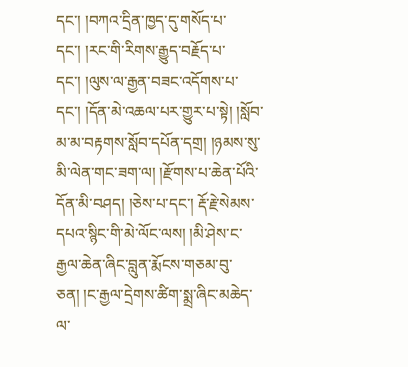དང་། །བཀའ་དྲིན་ཁྱད་དུ་གསོད་པ་དང་། །རང་གི་རིགས་རྒྱུད་བརྗོད་པ་དང་། །ལུས་ལ་རྒྱན་བཟང་འདོགས་པ་དང་། །དོན་མེ་འཆལ་པར་གྱུར་པ་སྟེ། །སློབ་མ་མ་བརྟགས་སློབ་དཔོན་དགྲ། །ཉམས་སུ་མི་ལེན་གང་ཟག་ལ། །རྫོགས་པ་ཆེན་པོའི་དོན་མི་བཤད། །ཅེས་པ་དང་། རྡོ་རྗེ་སེམས་དཔའ་སྙིང་གི་མེ་ལོང་ལས། །མི་ཤེས་ང་རྒྱལ་ཆེན་ཞིང་བླུན་རྨོངས་གཅམ་བུ་ཅན། །ང་རྒྱལ་དྲེགས་ཚིག་སྨྲ་ཞིང་མཆེད་ལ་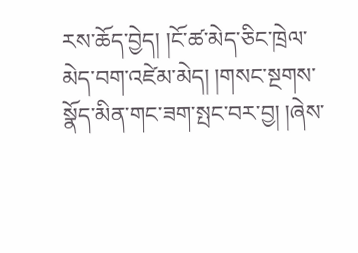རས་ཆོད་བྱེད། །ངོ་ཚ་མེད་ཅིང་ཁྲེལ་མེད་བག་འཛེམ་མེད། །གསང་སྔགས་སྣོད་མིན་གང་ཟག་སྤང་བར་བྱ། །ཞེས་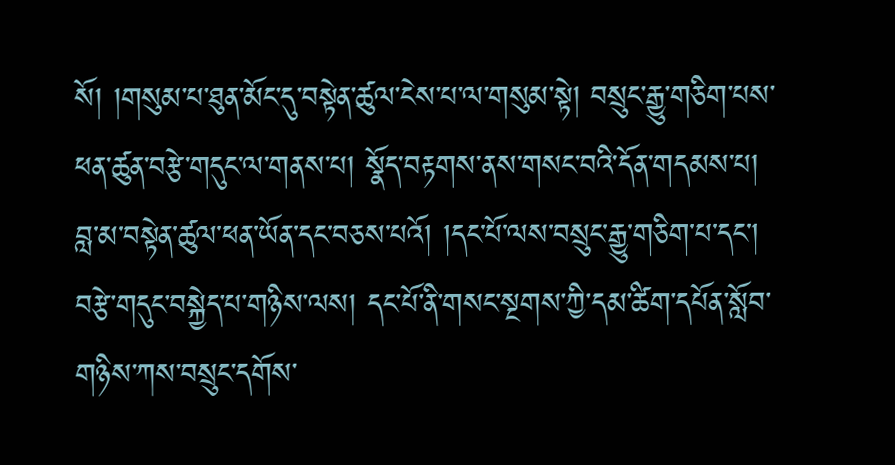སོ། །གསུམ་པ་ཐུན་མོང་དུ་བསྟེན་ཚུལ་ངེས་པ་ལ་གསུམ་སྟེ། བསྲུང་རྒྱུ་གཅིག་པས་ཕན་ཚུན་བརྩེ་གདུང་ལ་གནས་པ། སྣོད་བརྟགས་ནས་གསང་བའི་དོན་གདམས་པ། བླ་མ་བསྟེན་ཚུལ་ཕན་ཡོན་དང་བཅས་པའོ། །དང་པོ་ལས་བསྲུང་རྒྱུ་གཅིག་པ་དང་། བརྩེ་གདུང་བསྐྱེད་པ་གཉིས་ལས། དང་པོ་ནི་གསང་སྔགས་ཀྱི་དམ་ཚིག་དཔོན་སློབ་གཉིས་ཀས་བསྲུང་དགོས་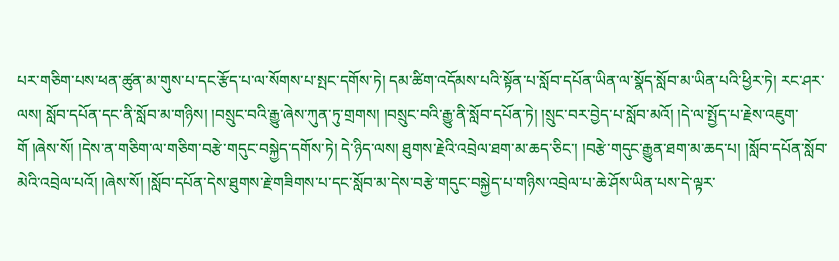པར་གཅིག་པས་ཕན་ཚུན་མ་གུས་པ་དང་རྩོད་པ་ལ་སོགས་པ་སྤང་དགོས་ཏེ། དམ་ཚིག་འདོམས་པའི་སྟོན་པ་སློབ་དཔོན་ཡིན་ལ་སྣོད་སློབ་མ་ཡིན་པའི་ཕྱིར་ཏེ། རང་ཤར་ལས། སློབ་དཔོན་དང་ནི་སློབ་མ་གཉིས། །བསྲུང་བའི་རྒྱུ་ཞེས་ཀུན་ཏུ་གྲགས། །བསྲུང་བའི་རྒྱུ་ནི་སློབ་དཔོན་ཏེ། །སྲུང་བར་བྱེད་པ་སློབ་མའོ། །དེ་ལ་སྤྱོད་པ་རྗེས་འཇུག་གོ །ཞེས་སོ། །དེས་ན་གཅིག་ལ་གཅིག་བརྩེ་གདུང་བསྐྱེད་དགོས་ཏེ། དེ་ཉིད་ལས། ཐུགས་རྗེའི་འབྲེལ་ཐག་མ་ཆད་ཅིང་། །བརྩེ་གདུང་རྒྱུན་ཐག་མ་ཆད་པ། །སློབ་དཔོན་སློབ་མེའི་འབྲེལ་པའོ། །ཞེས་སོ། །སློབ་དཔོན་དེས་ཐུགས་རྗེ་གཟིགས་པ་དང་སློབ་མ་དེས་བརྩེ་གདུང་བསྐྱེད་པ་གཉིས་འབྲེལ་པ་ཆེ་ཤོས་ཡིན་པས་དེ་ལྟར་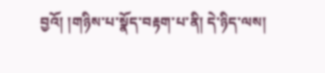བྱའོ། །གཉིས་པ་སྣོད་བརྟག་པ་ནི། དེ་ཉིད་ལས།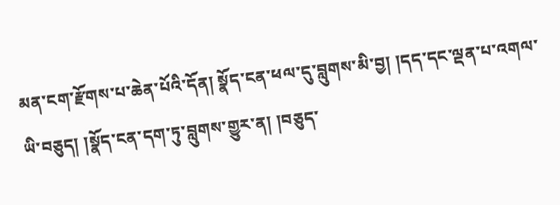མན་ངག་རྫོགས་པ་ཆེན་པོའི་དོན། སྣོད་ངན་ཕལ་དུ་བླུགས་མི་བྱ། །དད་དང་ལྡན་པ་འགལ་ཡི་བཅུད། །སྣོད་ངན་དག་ཏུ་བླུགས་གྱུར་ན། །བཅུད་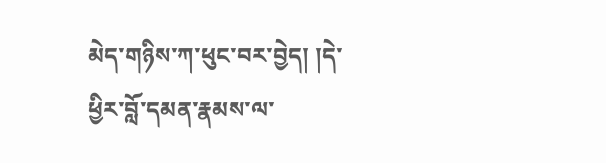མེད་གཉིས་ཀ་ཕུང་བར་བྱེད། །དེ་ཕྱིར་བློ་དམན་རྣམས་ལ་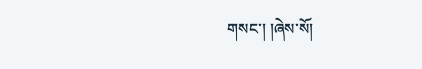གསང་། །ཞེས་སོ།